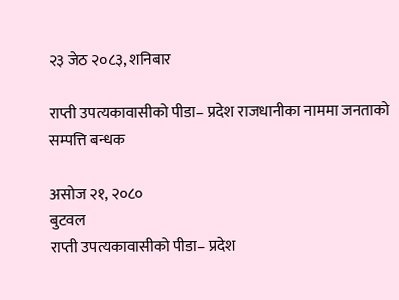२३ जेठ २०८३, शनिबार

राप्ती उपत्यकावासीको पीडा– प्रदेश राजधानीका नाममा जनताको सम्पत्ति बन्धक

असोज २१, २०८०
बुटवल
राप्ती उपत्यकावासीको पीडा– प्रदेश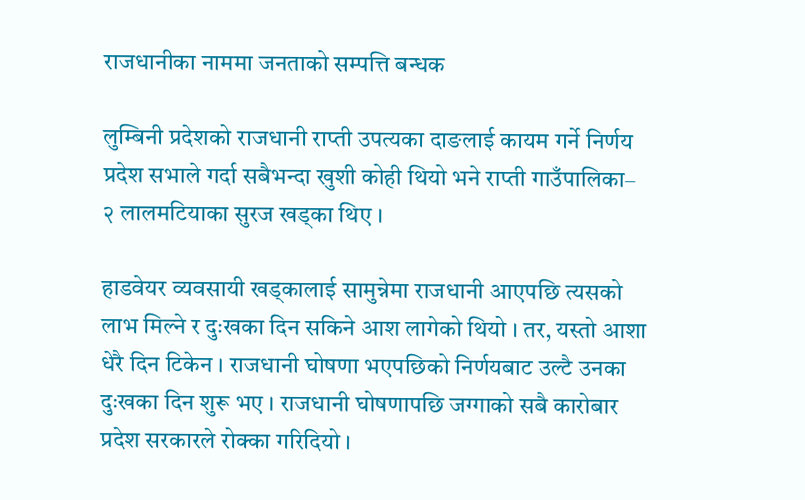राजधानीका नाममा जनताको सम्पत्ति बन्धक

लुम्बिनी प्रदेशको राजधानी राप्ती उपत्यका दाङलाई कायम गर्ने निर्णय प्रदेश सभाले गर्दा सबैभन्दा खुशी कोही थियो भने राप्ती गाउँपालिका– २ लालमटियाका सुरज खड्का थिए ।

हाडवेयर व्यवसायी खड्कालाई सामुन्नेमा राजधानी आएपछि त्यसको लाभ मिल्ने र दुःखका दिन सकिने आश लागेको थियो । तर, यस्तो आशा धेरै दिन टिकेन । राजधानी घोषणा भएपछिको निर्णयबाट उल्टै उनका दुःखका दिन शुरू भए । राजधानी घोषणापछि जग्गाको सबै कारोबार प्रदेश सरकारले रोक्का गरिदियो ।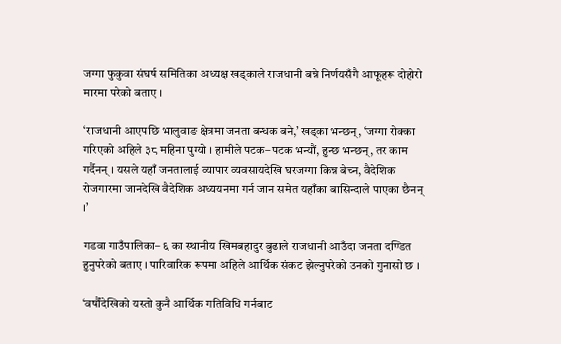जग्गा फुकुवा संघर्ष समितिका अध्यक्ष खड्काले राजधानी बन्ने निर्णयसँगै आफूहरू दोहोरो मारमा परेको बताए ।

‘राजधानी आएपछि भालुवाङ क्षेत्रमा जनता बन्धक बने,’ खड्का भन्छन्, ‘जग्गा रोक्का गरिएको अहिले ३८ महिना पुग्यो । हामीले पटक–पटक भन्यौं, हुन्छ भन्छन्, तर काम गर्दैनन् । यसले यहाँ जनतालाई व्यापार व्यवसायदेखि घरजग्गा किन्न बेच्न, वैदेशिक रोजगारमा जानदेखि वैदेशिक अध्ययनमा गर्न जान समेत यहाँका बासिन्दाले पाएका छैनन् ।’

गडवा गाउँपालिका– ६ का स्थानीय खिमबहादुर बुढाले राजधानी आउँदा जनता दण्डित हुनुपरेको बताए । पारिवारिक रूपमा अहिले आर्थिक संकट झेल्नुपरेको उनको गुनासो छ ।

‘वर्षौंदेखिको यस्तो कुनै आर्थिक गतिविधि गर्नबाट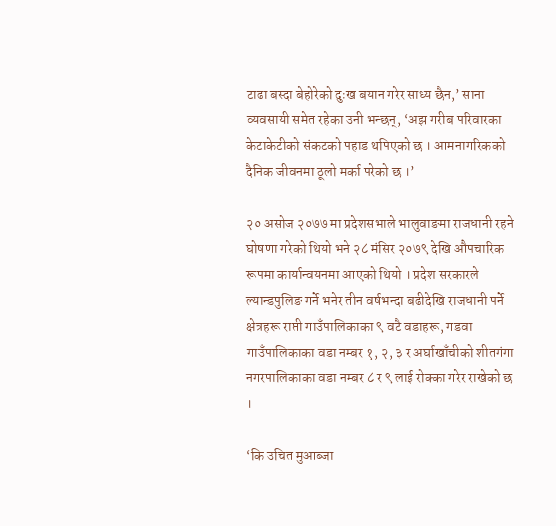टाढा बस्दा बेहोरेको दुःख बयान गरेर साध्य छैन,’ साना व्यवसायी समेत रहेका उनी भन्छन्, ‘अझ गरीब परिवारका केटाकेटीको संकटको पहाड थपिएको छ । आमनागरिकको दैनिक जीवनमा ठूलो मर्का परेको छ ।’

२० असोज २०७७ मा प्रदेशसभाले भालुवाङमा राजधानी रहने घोषणा गरेको थियो भने २८ मंसिर २०७९ देखि औपचारिक रूपमा कार्यान्वयनमा आएको थियो । प्रदेश सरकारले ल्यान्डपुलिङ गर्ने भनेर तीन वर्षभन्दा बढीदेखि राजधानी पर्ने क्षेत्रहरू राप्ती गाउँपालिकाका ९ वटै वडाहरू, गडवा गाउँपालिकाका वडा नम्बर १, २, ३ र अर्घाखाँचीको शीतगंगा नगरपालिकाका वडा नम्बर ८ र ९ लाई रोक्का गरेर राखेको छ ।

‘कि उचित मुआब्जा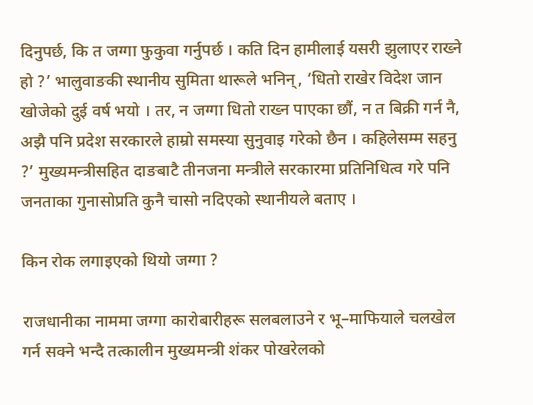दिनुपर्छ, कि त जग्गा फुकुवा गर्नुपर्छ । कति दिन हामीलाई यसरी झुलाएर राख्ने हो ?’ भालुवाङकी स्थानीय सुमिता थारूले भनिन्, ‘धितो राखेर विदेश जान खोजेको दुई वर्ष भयो । तर, न जग्गा धितो राख्न पाएका छौं, न त बिक्री गर्न नै, अझै पनि प्रदेश सरकारले हाम्रो समस्या सुनुवाइ गरेको छैन । कहिलेसम्म सहनु ?’ मुख्यमन्त्रीसहित दाङबाटै तीनजना मन्त्रीले सरकारमा प्रतिनिधित्व गरे पनि जनताका गुनासोप्रति कुनै चासो नदिएको स्थानीयले बताए ।

किन रोक लगाइएको थियो जग्गा ?

राजधानीका नाममा जग्गा कारोबारीहरू सलबलाउने र भू–माफियाले चलखेल गर्न सक्ने भन्दै तत्कालीन मुख्यमन्त्री शंकर पोखरेलको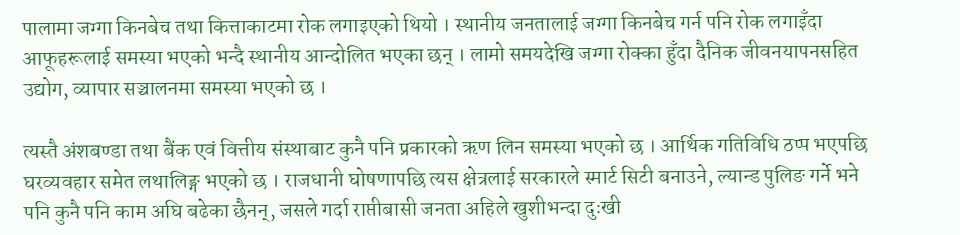पालामा जग्गा किनबेच तथा कित्ताकाटमा रोक लगाइएको थियो । स्थानीय जनतालाई जग्गा किनबेच गर्न पनि रोक लगाइँदा आफूहरूलाई समस्या भएको भन्दै स्थानीय आन्दोलित भएका छन् । लामो समयदेखि जग्गा रोक्का हुँदा दैनिक जीवनयापनसहित उद्योग, व्यापार सञ्चालनमा समस्या भएको छ ।

त्यस्तै अंशबण्डा तथा बैंक एवं वित्तीय संस्थाबाट कुनै पनि प्रकारको ऋण लिन समस्या भएको छ । आर्थिक गतिविधि ठप्प भएपछि घरव्यवहार समेत लथालिङ्ग भएको छ । राजधानी घोषणापछि त्यस क्षेत्रलाई सरकारले स्मार्ट सिटी बनाउने, ल्यान्ड पुलिङ गर्ने भने पनि कुनै पनि काम अघि बढेका छैनन्, जसले गर्दा राप्तीबासी जनता अहिले खुशीभन्दा दुःखी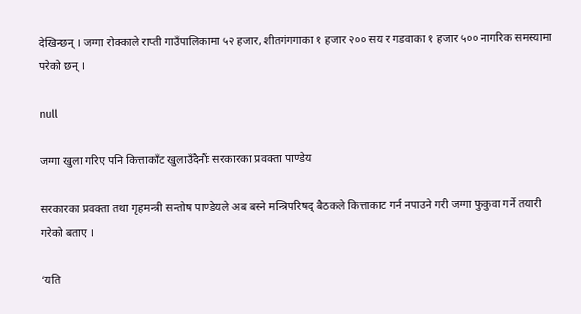देखिन्छन् । जग्गा रोक्काले राप्ती गाउँपालिकामा ५२ हजार, शीतगंगगाका १ हजार २०० सय र गडवाका १ हजार ५०० नागरिक समस्यामा परेको छन् ।

null

जग्गा खुला गरिए पनि कित्ताकाँट खुलाउँदैनौंः सरकारका प्रवक्ता पाण्डेय

सरकारका प्रवक्ता तथा गृहमन्त्री सन्तोष पाण्डेयले अब बस्ने मन्त्रिपरिषद् बैठकले कित्ताकाट गर्न नपाउने गरी जग्गा फुकुवा गर्ने तयारी गरेको बताए ।

‘यति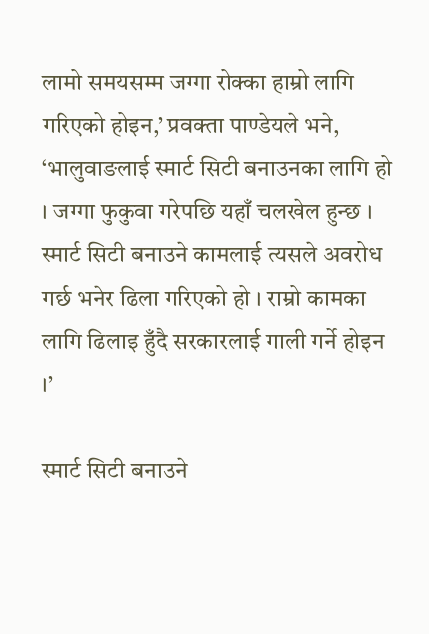लामो समयसम्म जग्गा रोक्का हाम्रो लागि गरिएको होइन,’ प्रवक्ता पाण्डेयले भने, ‘भालुवाङलाई स्मार्ट सिटी बनाउनका लागि हो । जग्गा फुकुवा गरेपछि यहाँ चलखेल हुन्छ । स्मार्ट सिटी बनाउने कामलाई त्यसले अवरोध गर्छ भनेर ढिला गरिएको हो । राम्रो कामका लागि ढिलाइ हुँदै सरकारलाई गाली गर्ने होइन ।’

स्मार्ट सिटी बनाउने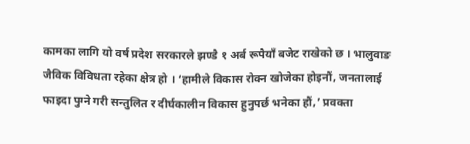कामका लागि यो वर्ष प्रदेश सरकारले झण्डै १ अर्ब रूपैयाँ बजेट राखेको छ । भालुवाङ जैविक विविधता रहेका क्षेत्र हो । ‘हामीले विकास रोक्न खोजेका होइनौं, जनतालाई फाइदा पुग्ने गरी सन्तुलित र दीर्घकालीन विकास हुनुपर्छ भनेका हौं,’ प्रवक्ता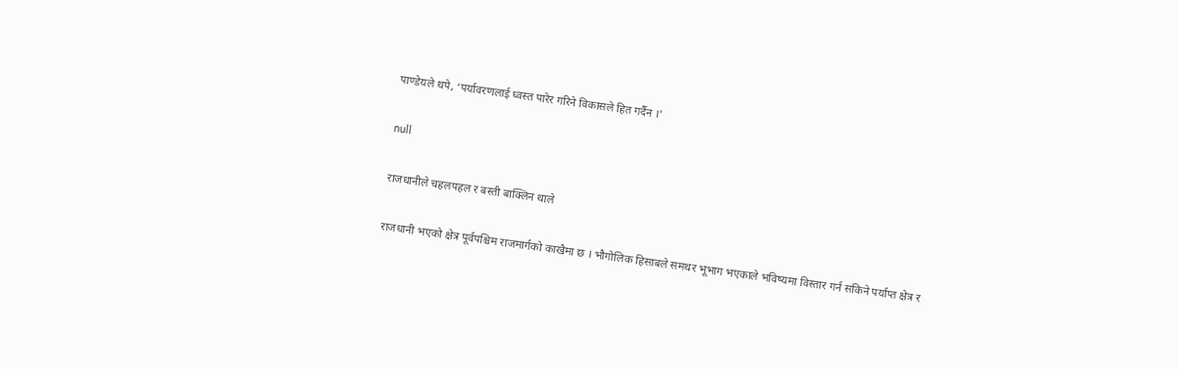पाण्डेयले थपे, ‘पर्यावरणलाई ध्वस्त पारेर गरिने विकासले हित गर्दैन ।’

null

राजधानीले चहलपहल र बस्ती बाक्लिन थाले

राजधानी भएको क्षेत्र पूर्वपश्चिम राजमार्गको काखैमा छ । भौगोलिक हिसाबले समथर भूभाग भएकाले भविष्यमा विस्तार गर्न सकिने पर्याप्त क्षेत्र र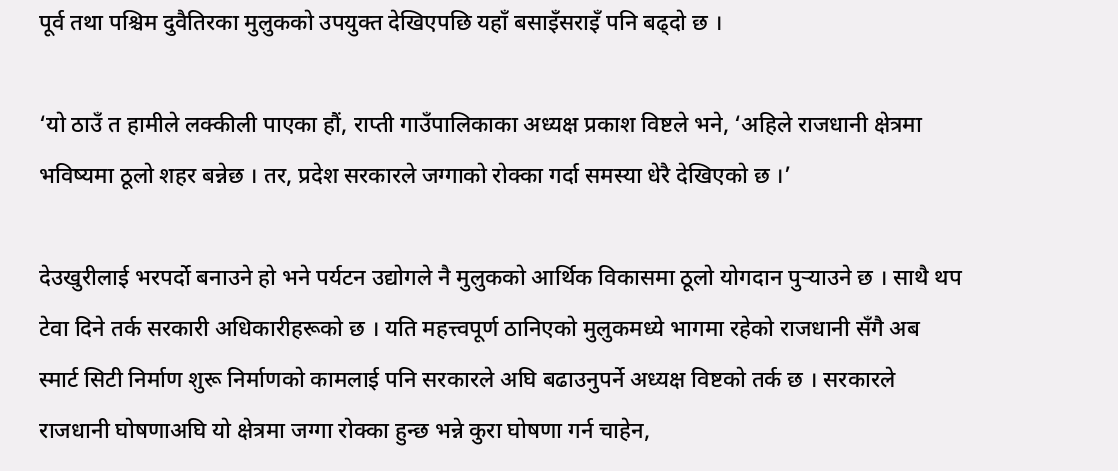पूर्व तथा पश्चिम दुवैतिरका मुलुकको उपयुक्त देखिएपछि यहाँ बसाइँसराइँ पनि बढ्दो छ ।

‘यो ठाउँ त हामीले लक्कीली पाएका हौं, राप्ती गाउँपालिकाका अध्यक्ष प्रकाश विष्टले भने, ‘अहिले राजधानी क्षेत्रमा भविष्यमा ठूलो शहर बन्नेछ । तर, प्रदेश सरकारले जग्गाको रोक्का गर्दा समस्या धेरै देखिएको छ ।’

देउखुरीलाई भरपर्दो बनाउने हो भने पर्यटन उद्योगले नै मुलुकको आर्थिक विकासमा ठूलो योगदान पुर्‍याउने छ । साथै थप टेवा दिने तर्क सरकारी अधिकारीहरूको छ । यति महत्त्वपूर्ण ठानिएको मुलुकमध्ये भागमा रहेको राजधानी सँगै अब स्मार्ट सिटी निर्माण शुरू निर्माणको कामलाई पनि सरकारले अघि बढाउनुपर्ने अध्यक्ष विष्टको तर्क छ । सरकारले राजधानी घोषणाअघि यो क्षेत्रमा जग्गा रोक्का हुन्छ भन्ने कुरा घोषणा गर्न चाहेन,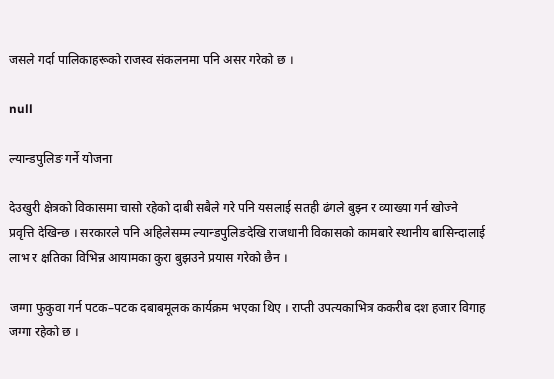जसले गर्दा पालिकाहरूको राजस्व संकलनमा पनि असर गरेको छ ।

null

ल्यान्डपुलिङ गर्ने योजना

देउखुरी क्षेत्रको विकासमा चासो रहेको दाबी सबैले गरे पनि यसलाई सतही ढंगले बुझ्न र व्याख्या गर्न खोज्ने प्रवृत्ति देखिन्छ । सरकारले पनि अहिलेसम्म ल्यान्डपुलिङदेखि राजधानी विकासको कामबारे स्थानीय बासिन्दालाई लाभ र क्षतिका विभिन्न आयामका कुरा बुझउने प्रयास गरेको छैन ।

जग्गा फुकुवा गर्न पटक–पटक दबाबमूलक कार्यक्रम भएका थिए । राप्ती उपत्यकाभित्र ककरीब दश हजार विगाह जग्गा रहेको छ ।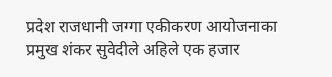प्रदेश राजधानी जग्गा एकीकरण आयोजनाका प्रमुख शंकर सुवेदीले अहिले एक हजार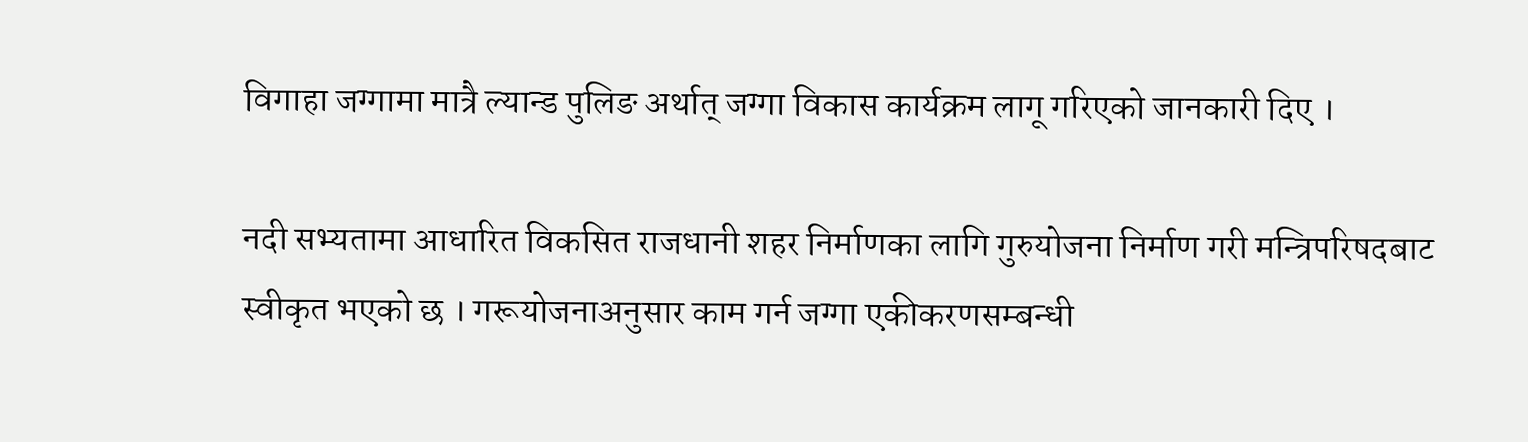विगाहा जग्गामा मात्रै ल्यान्ड पुलिङ अर्थात् जग्गा विकास कार्यक्रम लागू गरिएको जानकारी दिए ।

नदी सभ्यतामा आधारित विकसित राजधानी शहर निर्माणका लागि गुरुयोजना निर्माण गरी मन्त्रिपरिषदबाट स्वीकृत भएको छ । गरूयोजनाअनुसार काम गर्न जग्गा एकीकरणसम्बन्धी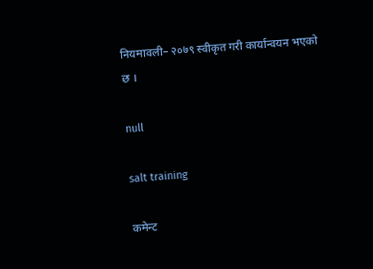नियमावली– २०७९ स्वीकृत गरी कार्यान्वयन भएको छ ।

null

salt training

कमेन्ट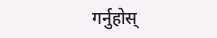गर्नुहोस्